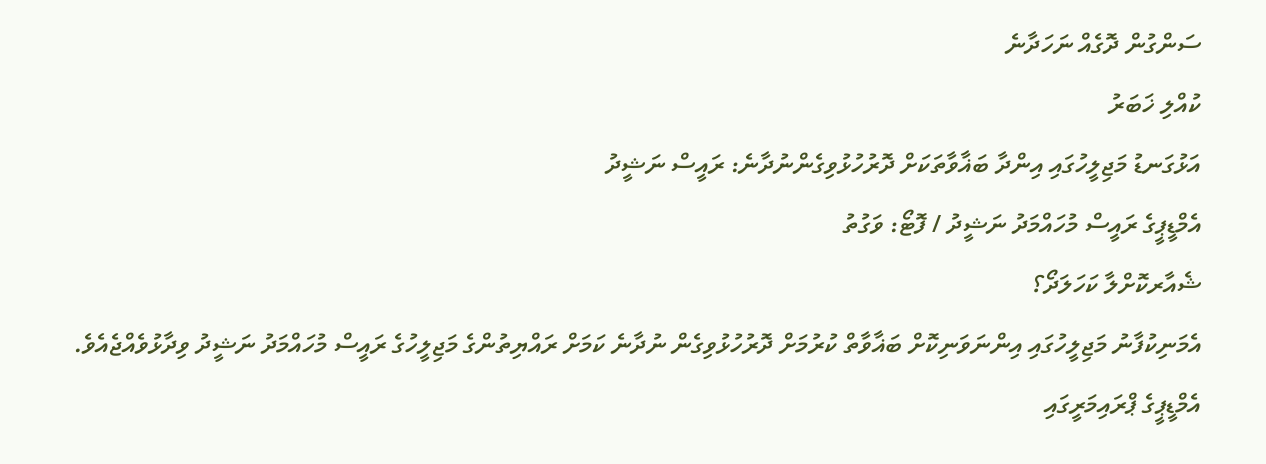ސަންގުން ދޮގެއް ނަހަދާނެ
ކުއްލި ޚަބަރު
އަޅުގަނޑު މަޖިލީހުގައި އިންދާ ބަޣާވާތަކަށް ދޮރުހުޅުވިގެންނުދާނެ: ރައީސް ނަޝީދު
އެމްޑީޕީގެ ރައީސް މުހައްމަދު ނަޝީދު / ފޮޓޯ: ވަގުތު
ޝެއާރކޮށްލާ ކަހަލަދޯ؟
އެމަނިކުފާނު މަޖިލީހުގައި އިންނަވަނިކޮށް ބަޣާވާތް ކުރުމަށް ދޮރުހުޅުވިގެން ނުދާނެ ކަމަށް ރައްޔިތުންގެ މަޖިލީހުގެ ރައީސް މުހައްމަދު ނަޝީދު ވިދާޅުވެއްޖެއެވެ.
އެމްޑީޕީގެ ޕްރައިމަރީގައި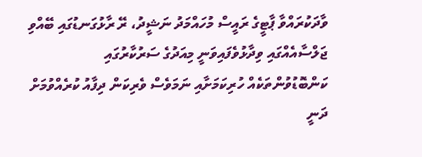ވާދަކުރައްވާ ޕާޓީގެ ރައީސް މުހައްމަދު ނަޝީދު، ރޭ ރާޅުގަނޑުގައި ބޭއްވި ޖަލްސާއެއްގައި ވިދާޅުވެފައިވަނީ މިއަދުގެ ސަރުކާރުގައި ކަންބޮޑުވުންތަކެއް ހުރިކަމަށާއި ނަމަވެސް ވެރިކަން ދިފާއު ކުރެއްވުމަށް ދަނީ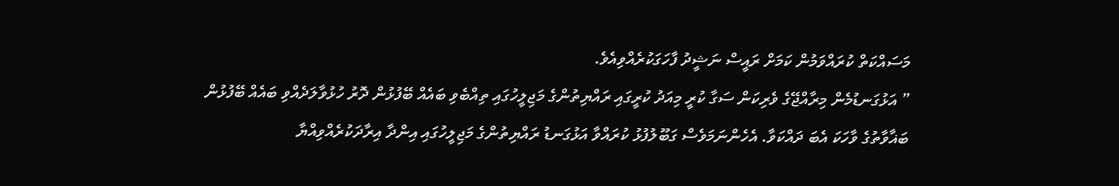މަސައްކަތް ކުރައްވަމުން ކަމަށް ރައީސް ނަޝީދު ފާހަގަކުރެއްވިއެވެ.
” އަޅުގަނޑުމެން މިރާއްޖޭގެ ވެރިކަން ސަގާ ކުރީ މިއަދު ކުރީގައި ރައްޔިތުންގެ މަޖިލީހުގައި ތިއްބެވި ބައެއް ބޭފުޅުން ދޮރު ހުޅުވާލަދެއްވި ބައެއް ބޭފުޅުން ބަޣާވާތުގެ ވާހަކަ އެބަ ދައްކަވާ. އެހެންނަމަވެސް ގަބޫލުފުޅު ކުރައްވާ އަޅުގަނޑު ރައްޔިތުންގެ މަޖިލީހުގައި އިންދާ އިރާދަކުރެއްވިއްޔާ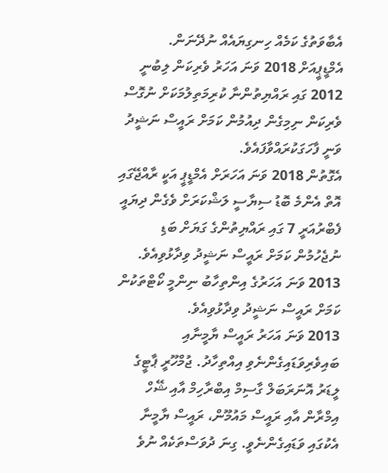އެބާވަތުގެ ކަމެއް ހިނގިޔައެއް ނުދޭނަން.
އެމްޑީޕީއަށް 2018 ވަނަ އަހަރު ވެރިކަން ލިބުނީ 2012 ގައި ރައްޔިތުންނާ ކުރިމަތިލުމަކަށް ނުގޮސް ވެރިކަން ނިމިގެން ދިއުމުން ކަމަށް ރައީސް ނަޝީދު ވަނީ ފާހަގަކުރައްވާފައެވެ.
އެގޮތުން 2018 ވަނަ އަހަރަށް އެމްޑީޕީ އަކީ ރާއްޖޭގައި އޮތް އެންމެ ބޮޑު ސިޔާސީ ލަޝްކަރަށް ވެގެން ދިޔައީ ފެބްރުއަރީ 7 ގައި ރައްޔިތުންގެ ގަޔަށް ބަޑި ނުޖެހުމުން ކަމަށް ރައީސް ނަޝީދު ވިދާޅުވިއެވެ.
2013 ވަނަ އަހަރުގެ އިންތިހާބު ނިންމީ ކޯޓްތަކުން ކަމަށް ރައީސް ނަޝީދު ވިދާޅުވިއެވެ.
2013 ވަނަ އަހަރު ރައީސް ޔާމީނާއި ބައިވެރިވަޑައިގެންނެވި އިއްތިހާދު. ޖުމްހޫރީ ޕާޓީގެ ލީޑަރު އޮނަރަބަލް ގާސިމް އިބްރާހިމް އާއި ޝޭހް އިމްރާން އާއި ރައީސް މައުމޫން، ރައީސް ޔާމީނާ އެކުގައި ވަޑައިގެންނެވީ. ގިނަ ދުވަސްތަކެއް ނުވެ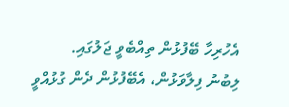އެހުރިހާ ބޭފުޅުން ތިއްބެވީ ޖަލުގައި.
ލިބުނު ފިލާވަޅުން، އެބޭފުޅުން ދެން ގުޅުއްވީ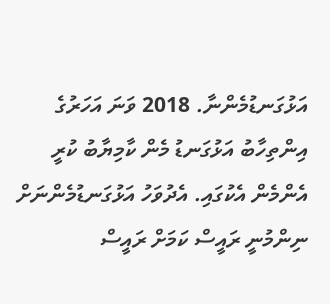އަޅުގަނޑުމެންނާ. 2018 ވަނަ އަހަރުގެ އިންތިހާބު އަޅުގަނޑު މެން ކާމިޔާބު ކުރީ އެންމެން އެކުގައި. އެދުވަހު އަޅުގަނޑުމެންނަށް ނިންމުނީ ރައީސް ކަމަށް ރައީސް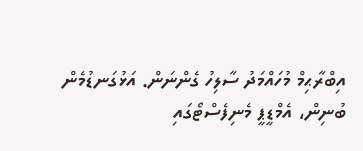އިބްރާޙިމް މުހައްމަދު ސާލިހު ގެންނަން. އަޅުގަނޑުމެން ބުނިން، އެމްޑީޕީ މެނިފެސްޓޯގައި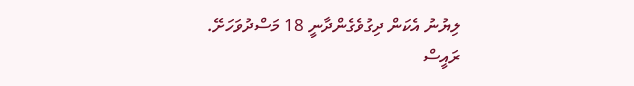ލިޔުނު އެކަން ދިގުވެގެންދާނީ 18 މަސްދުވަހަށޭ.
ރައީސް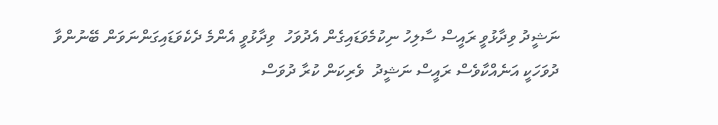ނަޝީދު ވިދާޅުވީ ރައީސް ސާލިހު ނިކުމެވަޑައިގެން އެދުވަހު  ވިދާޅުވީ އެންމެ ދެކެވަޑައިގަންނަވަން ބޭނުންވާ ދުވަހަކީ އަނެއްކާވެސް ރައީސް ނަޝީދު  ވެރިކަން ކުރާ ދުވަސް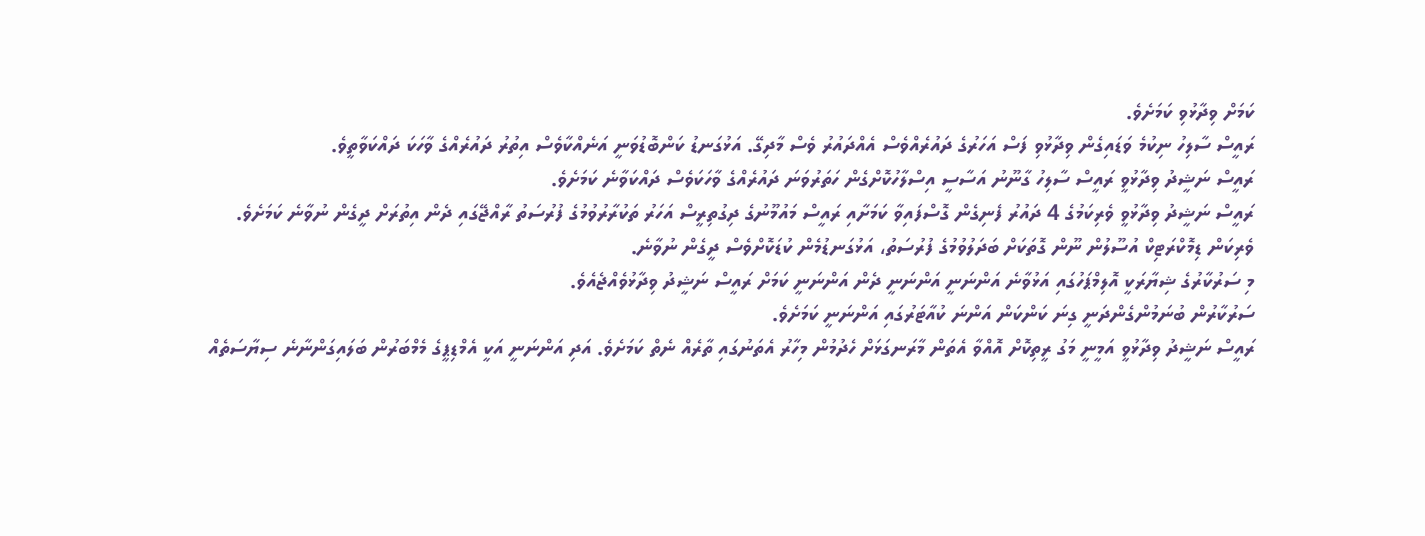ކަމަށް ވިދާޅުވި ކަމަށެވެ.
ރައީސް ސާލިހު ނިކުމެ ވަޑައިގެން ވިދާޅުވި ފަސް އަހަރުގެ ދައުރެއްވެސް އެއްދައުރު ވެސް މާދިގޭ. އަޅުގަނޑު ކަންބޮޑުވަނީ އަނެއްކާވެސް އިތުރު ދައުރެއްގެ ވާހަކަ ދައްކަވާތީވެ.
ރައީސް ނަޝީދު ވިދާޅުވީ ރައީސް ސާލިހު ގާނޫނު އަސާސީ އިސްލާހުކޮށްގެން ހަތަރުވަނަ ދައުރެއްގެ ވާހަކަވެސް ދައްކަވާނެ ކަމަށެވެ.
ރައީސް ނަޝީދު ވިދާޅުވީ ވެރިކަމުގެ 4 ދައުރު ފެނިގެން ގޮސްފައިވާ ކަމަށާއި ރައީސް މައުމޫނުގެ ދިގުތިރީސް އަހަރު ތަކުރާރުވުމުގެ ފުރުސަތު ރާއްޖޭގައި ދެން އިތުރަށް ދީގެން ނުވާނެ ކަމަށެވެ.
ވެރިކަން ޑިމޮކްރަޓިކް އުސޫލުން ނޫން ގޮތަކަށް ބަދަލުވުމުގެ ފުރުސަތު، އަޅުގަނޑުމެން ކުޑަކޮށްވެސް ދީގެން ނުވާނެ.
މި ސަރުކާރުގެ ޝިޔާރަކީ އޮލިމްޕަހުގައި އަޅުވާނެ އަންނަނީ އަންނަނީ ދެން އަންނަނީ ކަމަށް ރައީސް ނަޝީދު ވިދާޅުވެއްޖެއެވެ.
ސަރުކާރުން ބުނަމުންގެންދަނީ ގިނަ ކަންކަން އަންނަ ކުއާޓަރުގައި އަންނަނީ ކަމަށެވެ.
ރައީސް ނަޝީދު ވިދާޅުވީ އަމީނީ މަގު ރީތިކޮށް އޮއްވާ އެތަން މާރަނގަޅަށް ހެދުމުން މިހާރު އެތަނުގައި ތާރެއް ނެތް ކަމަށެވެ. އަދި އަންނަނީ އަކީ އެމްޑިޕީގެ މެމްބަރުން ބަލައިގަންނާނެ ސިޔާސަތެއް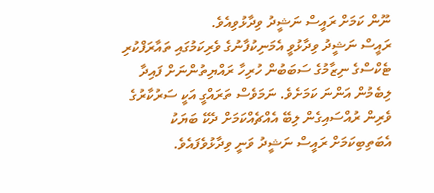ނޫން ކަމަށް ރައީސް ނަޝީދު ވިދާޅުވިއެވެ.
ރައީސް ނަޝީދު ވިދާޅުވީ އެމަނިކުފާނުގެ ވެރިކަމުގައި ތައާރަފްކުރި ޓެކްސްގެ ނިޒާމުގެ ސަބަބުން ހުރިހާ ރައްޔިތުންނަށް ފައިދާ ލިބެމުން އަންނަ ކަމަށެވެ. ނަމަވެސް ތަރައްގީ އަކީ ސަރުކާރުގެ ވެރިން ރުއްސައިގެން ލިބޭ އެއްޗެއްކަމަށް ދެކޭ ބަޔަކު އެބަތިބިކަމަށް ރައީސް ނަޝީދު ވަނީ ވިދާޅުވެފައެވެ.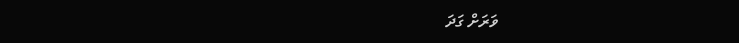ވަރަށް ގަދަ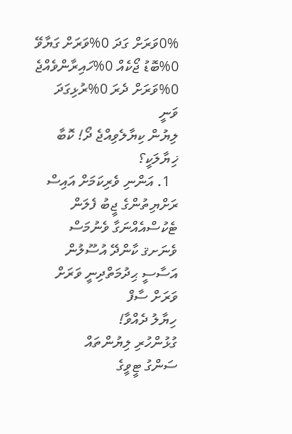0%ވަރަށް ގަދަ 0%ވަރަށް ގަޔާވޭ 0%ބޮޑު ޖޯކެއް 0%ހައިރާންވެއްޖެ 0%ވަރަށް ދެރަ 0%ރުޅިގަދަ ވަނީ
ލިޔުން ކިޔާލެވިއްޖެ ދޯ! ކޮބާ ޚިޔާލަކީ؟
  1. އަންނި ވެރިކަމަށް އައިސް ރަށްޔިތުންގެ ޖީބު ފެލަން ޓެކުސްއެއްނަގާ ވެނުމަސް ވެނަށޤ ކާންދޭ އުސޫލުން އަސާސީ ޙިދުމަތްދިނީ ވަރަށް ވަރަށް ސާފް
ހިޔާލު ދެއްވާ!
ގުޅުންހުރި ލިޔުންތައް
ސަންގު ޓީވީގެ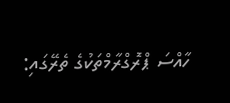ހާއްސަ ޕްރޮގްރާމްތަކުގެ ތެރޭގައި: